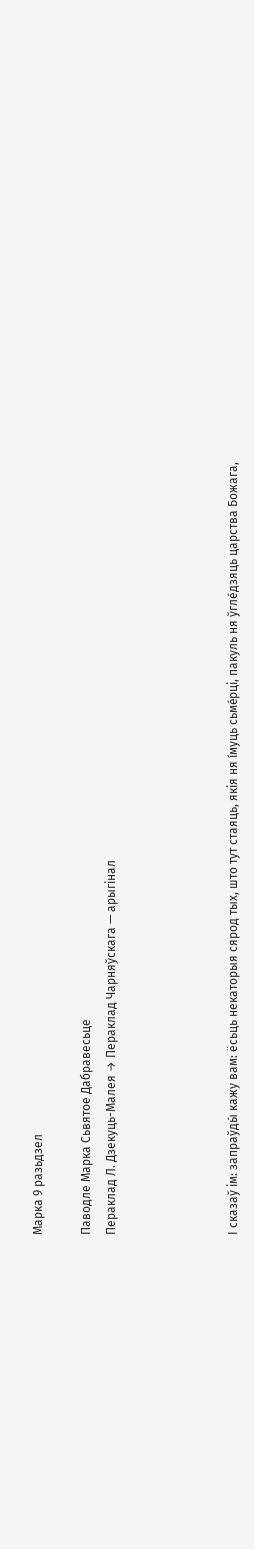Марка 9 разьдзел

Паводле Марка Сьвятое Дабравесьце
Пераклад Л. Дзекуць-Малея → Пераклад Чарняўскага — арыгінал




І сказаў ім: запраўды́ кажу вам: ёсьць некаторыя сярод тых, што тут стаяць, якія ня íмуць сьме́рці, пакуль ня ўгле́дзяць царства Божага,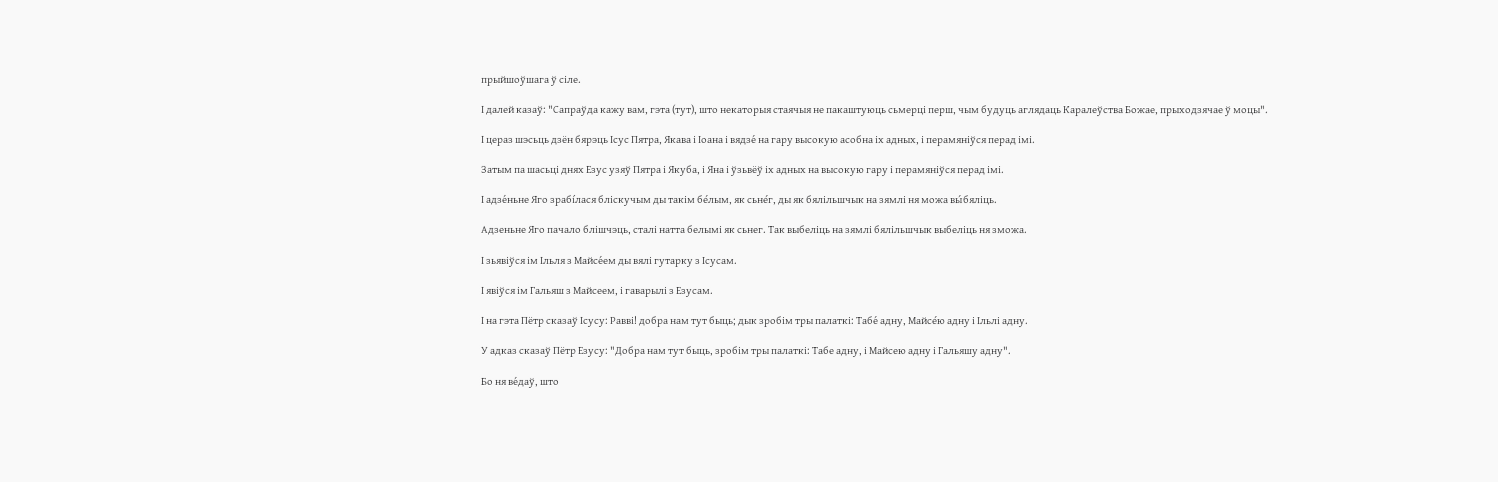прыйшоўшага ў сіле.

І далей казаў: "Сапраўда кажу вам, гэта (тут), што некаторыя стаячыя не пакаштуюць сьмерці перш, чым будуць аглядаць Каралеўства Божае, прыходзячае ў моцы".

І цераз шэсьць дзён бярэць Ісус Пятра, Якава і Іоана і вядзе́ на гару высокую асобна іх адных, і перамяніўся перад імі.

Затым па шасьці днях Езус узяў Пятра і Якуба, і Яна і ўзьвёў іх адных на высокую гару і перамяніўся перад імі.

І адзе́ньне Яго зрабíлася бліскучым ды такім бе́лым, як сьне́г, ды як бялільшчык на зямлі ня можа вы́бяліць.

Адзеньне Яго пачало блішчэць, сталі натта белымі як сьнег. Так выбеліць на зямлі бялільшчык выбеліць ня зможа.

І зьявіўся ім Ільля з Майсе́ем ды вялі гутарку з Ісусам.

І явіўся ім Гальяш з Майсеем, і гаварылі з Езусам.

І на гэта Пётр сказаў Ісусу: Равві! добра нам тут быць; дык зробім тры палаткі: Табе́ адну, Майсе́ю адну і Ільлі адну.

У адказ сказаў Пётр Езусу: "Добра нам тут быць, зробім тры палаткі: Табе адну, і Майсею адну і Гальяшу адну".

Бо ня ве́даў, што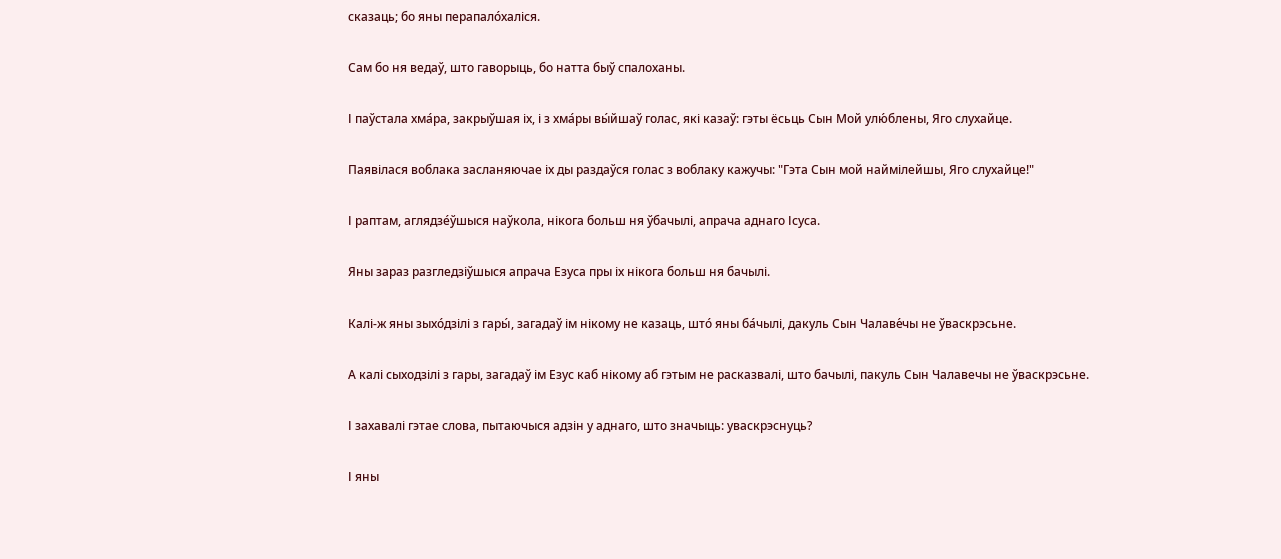сказаць; бо яны перапало́халіся.

Сам бо ня ведаў, што гаворыць, бо натта быў спалоханы.

І паўстала хма́ра, закрыўшая іх, і з хма́ры вы́йшаў голас, які казаў: гэты ёсьць Сын Мой улю́блены, Яго слухайце.

Паявілася воблака засланяючае іх ды раздаўся голас з воблаку кажучы: "Гэта Сын мой наймілейшы, Яго слухайце!"

І раптам, аглядзе́ўшыся наўкола, нікога больш ня ўбачылі, апрача аднаго Ісуса.

Яны зараз разгледзіўшыся апрача Езуса пры іх нікога больш ня бачылі.

Калі-ж яны зыхо́дзілі з гары́, загадаў ім нікому не казаць, што́ яны ба́чылі, дакуль Сын Чалаве́чы не ўваскрэсьне.

А калі сыходзілі з гары, загадаў ім Езус каб нікому аб гэтым не расказвалі, што бачылі, пакуль Сын Чалавечы не ўваскрэсьне.

І захавалі гэтае слова, пытаючыся адзін у аднаго, што значыць: уваскрэснуць?

І яны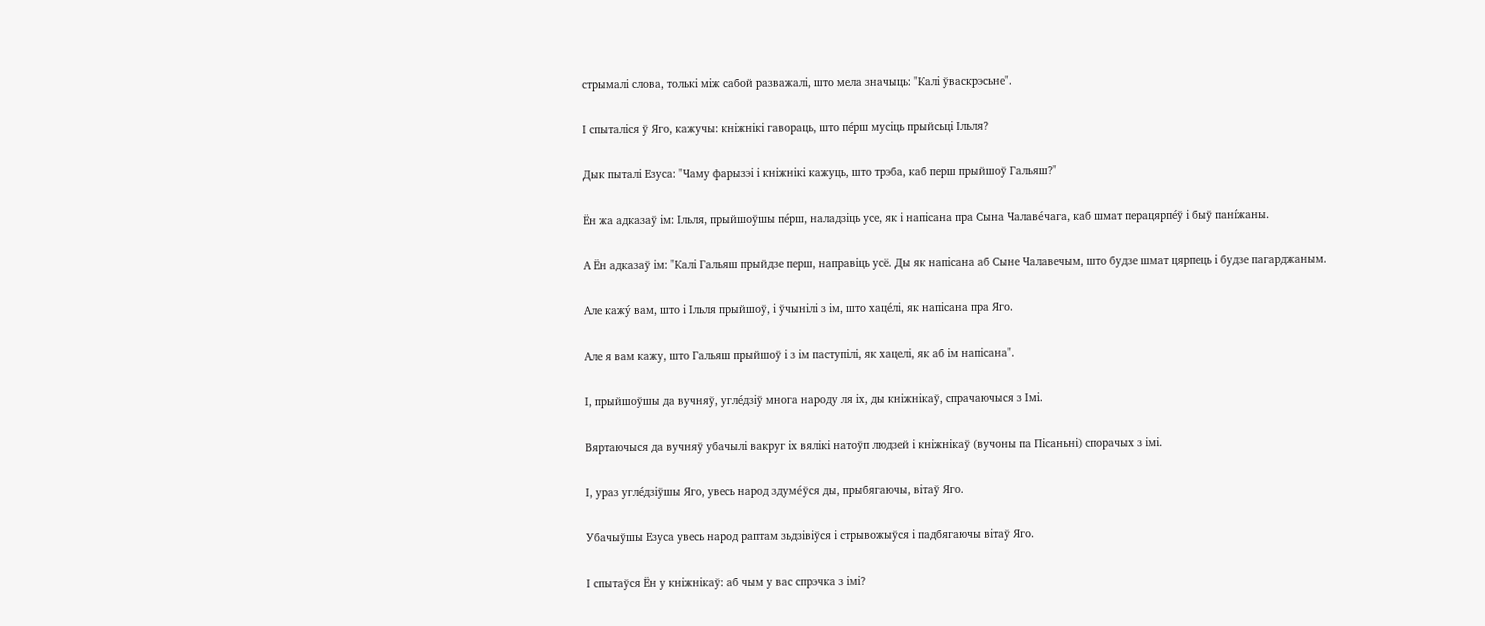стрымалі слова, толькі між сабой разважалі, што мела значыць: "Калі ўваскрэсьне".

І спыталіся ў Яго, кажучы: кніжнікі гавораць, што пе́рш мусіць прыйсьці Ільля?

Дык пыталі Езуса: "Чаму фарызэі і кніжнікі кажуць, што трэба, каб перш прыйшоў Гальяш?"

Ён жа адказаў ім: Ільля, прыйшоўшы пе́рш, наладзіць усе, як і напісана пра Сына Чалаве́чага, каб шмат перацярпе́ў і быў панíжаны.

А Ён адказаў ім: "Калі Гальяш прыйдзе перш, направіць усё. Ды як напісана аб Сыне Чалавечым, што будзе шмат цярпець і будзе пагарджаным.

Але кажу́ вам, што і Ільля прыйшоў, і ўчынілі з ім, што хаце́лі, як напісана пра Яго.

Але я вам кажу, што Гальяш прыйшоў і з ім паступілі, як хацелі, як аб ім напісана".

І, прыйшоўшы да вучняў, угле́дзіў многа народу ля іх, ды кніжнікаў, спрачаючыся з Імі.

Вяртаючыся да вучняў убачылі вакруг іх вялікі натоўп людзей і кніжнікаў (вучоны па Пісаньні) спорачых з імі.

І, ураз угле́дзіўшы Яго, увесь народ здуме́ўся ды, прыбягаючы, вітаў Яго.

Убачыўшы Езуса увесь народ раптам зьдзівіўся і стрывожыўся і падбягаючы вітаў Яго.

І спытаўся Ён у кніжнікаў: аб чым у вас спрэчка з імі?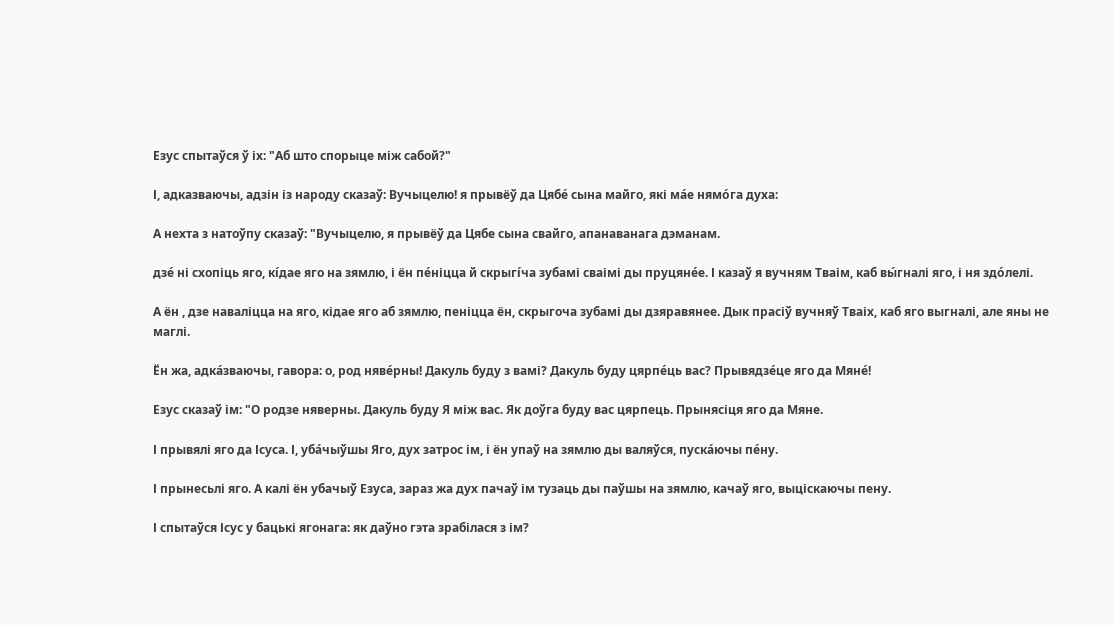Езус спытаўся ў іх: "Аб што спорыце між сабой?"

І, адказваючы, адзін із народу сказаў: Вучыцелю! я прывёў да Цябе́ сына майго, які ма́е нямо́га духа:

А нехта з натоўпу сказаў: "Вучыцелю, я прывёў да Цябе сына свайго, апанаванага дэманам.

дзе́ ні схопіць яго, кíдае яго на зямлю, і ён пе́ніцца й скрыгíча зубамі сваімі ды пруцяне́е. І казаў я вучням Тваім, каб вы́гналі яго, і ня здо́лелі.

А ён , дзе наваліцца на яго, кідае яго аб зямлю, пеніцца ён, скрыгоча зубамі ды дзяравянее. Дык прасіў вучняў Тваіх, каб яго выгналі, але яны не маглі.

Ён жа, адка́зваючы, гавора: о, род няве́рны! Дакуль буду з вамі? Дакуль буду цярпе́ць вас? Прывядзе́це яго да Мяне́!

Езус сказаў ім: "О родзе няверны. Дакуль буду Я між вас. Як доўга буду вас цярпець. Прынясіця яго да Мяне.

І прывялі яго да Ісуса. І, уба́чыўшы Яго, дух затрос ім, і ён упаў на зямлю ды валяўся, пуска́ючы пе́ну.

І прынесьлі яго. А калі ён убачыў Езуса, зараз жа дух пачаў ім тузаць ды паўшы на зямлю, качаў яго, выціскаючы пену.

І спытаўся Ісус у бацькі ягонага: як даўно гэта зрабілася з ім?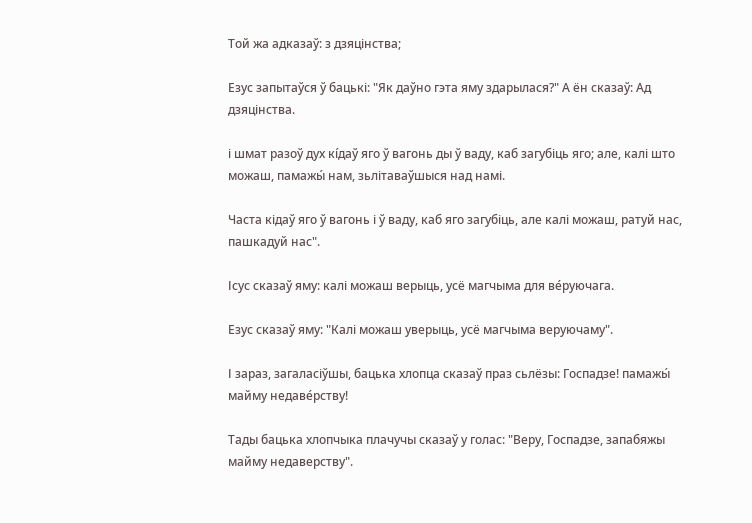Той жа адказаў: з дзяцінства;

Езус запытаўся ў бацькі: "Як даўно гэта яму здарылася?" А ён сказаў: Ад дзяцінства.

і шмат разоў дух кíдаў яго ў вагонь ды ў ваду, каб загубіць яго; але, калі што можаш, памажы́ нам, зьлітаваўшыся над намі.

Часта кідаў яго ў вагонь і ў ваду, каб яго загубіць, але калі можаш, ратуй нас, пашкадуй нас".

Ісус сказаў яму: калі можаш верыць, усё магчыма для ве́руючага.

Езус сказаў яму: "Калі можаш уверыць, усё магчыма веруючаму".

І зараз, загаласіўшы, бацька хлопца сказаў праз сьлёзы: Госпадзе! памажы́ майму недаве́рству!

Тады бацька хлопчыка плачучы сказаў у голас: "Веру, Госпадзе, запабяжы майму недаверству".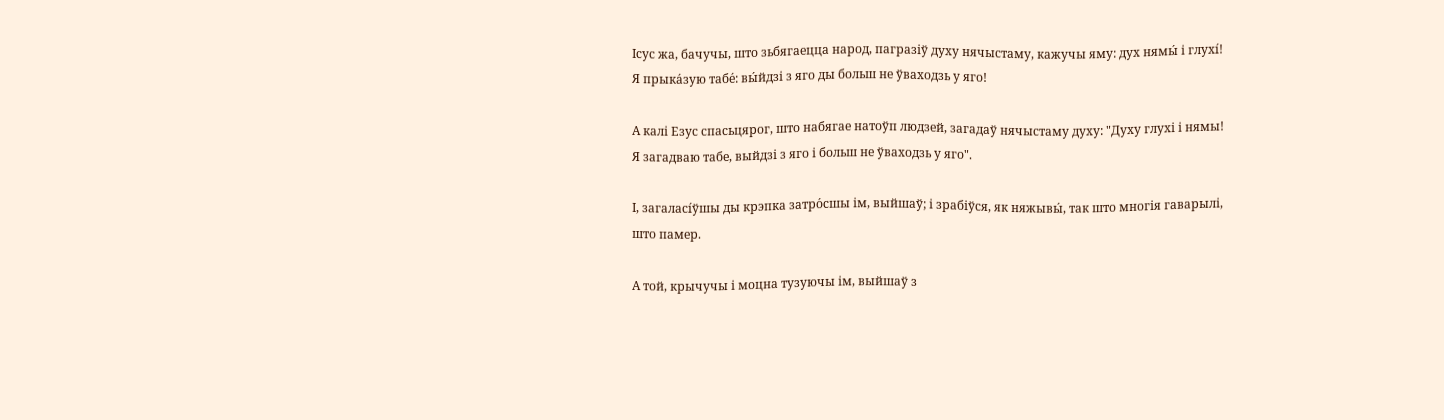Ісус жа, бачучы, што зьбягаецца народ, пагразіў духу нячыстаму, кажучы яму: дух нямы́ і глухí! Я прыка́зую табе́: вы́йдзі з яго ды больш не ўваходзь у яго!

А калі Езус спасьцярог, што набягае натоўп людзей, загадаў нячыстаму духу: "Духу глухі і нямы! Я загадваю табе, выйдзі з яго і больш не ўваходзь у яго".

І, загаласíўшы ды крэпка затро́сшы ім, выйшаў; і зрабіўся, як няжывы́, так што многія гаварылі, што памер.

А той, крычучы і моцна тузуючы ім, выйшаў з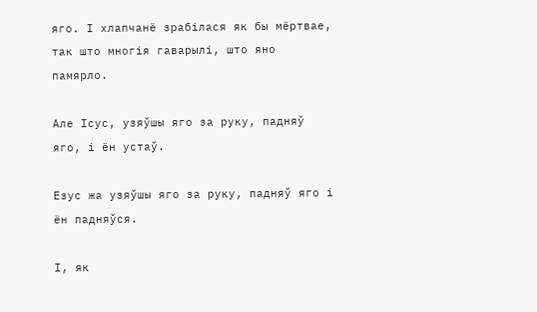яго. І хлапчанё зрабілася як бы мёртвае, так што многія гаварылі, што яно памярло.

Але Ісус, узяўшы яго за руку, падняў яго, і ён устаў.

Езус жа узяўшы яго за руку, падняў яго і ён падняўся.

І, як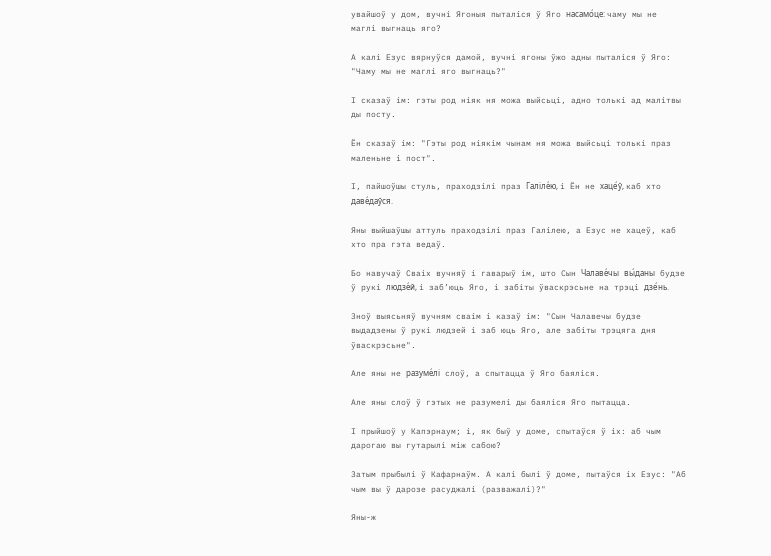увайшоў у дом, вучні Ягоныя пыталіся ў Яго насамо́це: чаму мы не маглі выгнаць яго?

А калі Езус вярнуўся дамой, вучні ягоны ўжо адны пыталіся ў Яго: "Чаму мы не маглі яго выгнаць?"

І сказаў ім: гэты род ніяк ня можа выйсьці, адно толькі ад малітвы ды посту.

Ён сказаў ім: "Гэты род ніякім чынам ня можа выйсьці толькі праз маленьне і пост".

І, пайшоўшы стуль, праходзілі праз Галіле́ю, і Ён не хаце́ў, каб хто даве́даўся.

Яны выйшаўшы аттуль праходзілі праз Галілею, а Езус не хацеў, каб хто пра гэта ведаў.

Бо навучаў Сваіх вучняў і гаварыў ім, што Сын Чалаве́чы вы́даны будзе ў рукі людзе́й, і заб’юць Яго, і забіты ўваскрэсьне на трэці дзе́нь.

Зноў выясьняў вучням сваім і казаў ім: "Сын Чалавечы будзе выдадзены ў рукі людзей і заб юць Яго, але забіты трэцяга дня ўваскрэсьне".

Але яны не разуме́лі слоў, а спытацца ў Яго баяліся.

Але яны слоў ў гэтых не разумелі ды баяліся Яго пытацца.

І прыйшоў у Капэрнаум; і, як быў у доме, спытаўся ў іх: аб чым дарогаю вы гутарылі між сабою?

Затым прыбылі ў Кафарнаўм. А калі былі ў доме, пытаўся іх Езус: "Аб чым вы ў дарозе расуджалі (разважалі)?"

Яны-ж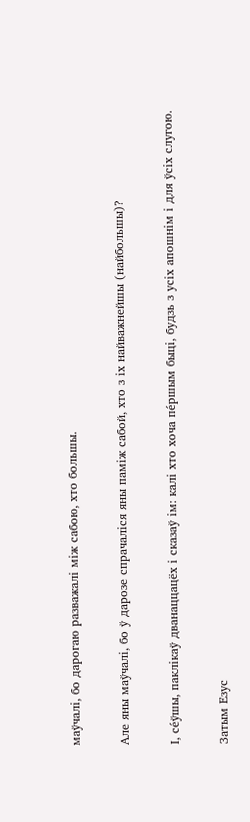маўчалі, бо дарогаю разважалі між сабою, хто большы.

Але яны маўчалі, бо ў дарозе спрачаліся яны паміж сабой, хто з іх найважнейшы (найбольшы)?

І, се́ўшы, паклікаў дванаццацёх і сказаў ім: калі хто хоча пе́ршым быці, будзь з усіх апошнім і для ўсіх слугою.

Затым Езус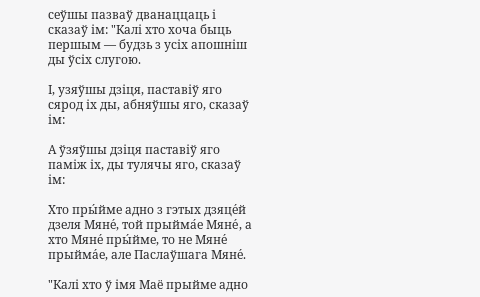сеўшы пазваў дванаццаць і сказаў ім: "Калі хто хоча быць першым — будзь з усіх апошніш ды ўсіх слугою.

І, узяўшы дзіця, паставіў яго сярод іх ды, абняўшы яго, сказаў ім:

А ўзяўшы дзіця паставіў яго паміж іх, ды тулячы яго, сказаў ім:

Хто пры́йме адно з гэтых дзяце́й дзеля Мяне́, той прыйма́е Мяне́, а хто Мяне́ пры́йме, то не Мяне́ прыйма́е, але Паслаўшага Мяне́.

"Калі хто ў імя Маё прыйме адно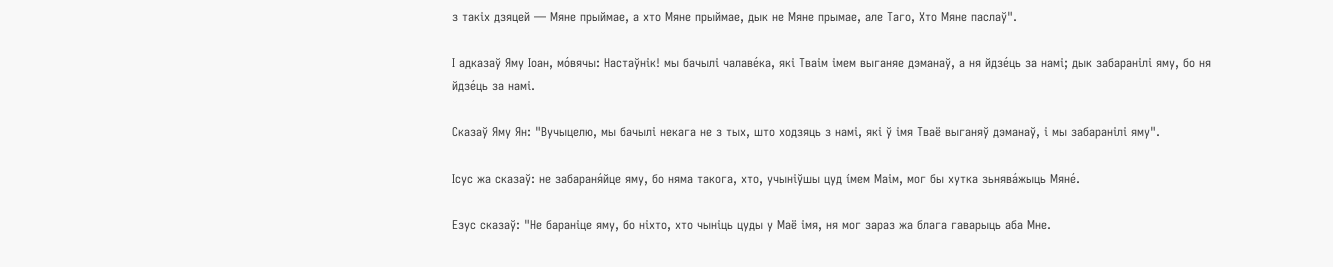з такіх дзяцей — Мяне прыймае, а хто Мяне прыймае, дык не Мяне прымае, але Таго, Хто Мяне паслаў".

І адказаў Яму Іоан, мо́вячы: Настаўнік! мы бачылі чалаве́ка, які Тваім імем выганяе дэманаў, а ня йдзе́ць за намі; дык забаранілі яму, бо ня йдзе́ць за намі.

Сказаў Яму Ян: "Вучыцелю, мы бачылі некага не з тых, што ходзяць з намі, які ў імя Тваё выганяў дэманаў, і мы забаранілі яму".

Ісус жа сказаў: не забараня́йце яму, бо няма такога, хто, учыніўшы цуд íмем Маім, мог бы хутка зьнява́жыць Мяне́.

Езус сказаў: "Не бараніце яму, бо ніхто, хто чыніць цуды у Маё імя, ня мог зараз жа блага гаварыць аба Мне.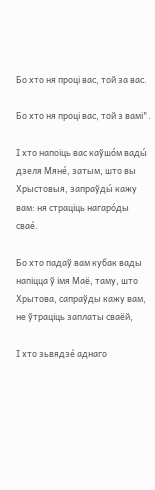Бо хто ня проці вас, той за вас.

Бо хто ня проці вас, той з вамі".

І хто напоіць вас каўшо́м вады́ дзеля Мяне́, затым, што вы Хрыстовыя, запраўды́ кажу вам: ня страціць нагаро́ды свае́.

Бо хто падаў вам кубак вады напіцца ў імя Маё, таму, што Хрытова, сапраўды кажу вам, не ўтраціць заплаты сваёй,

І хто зьвядзе́ аднаго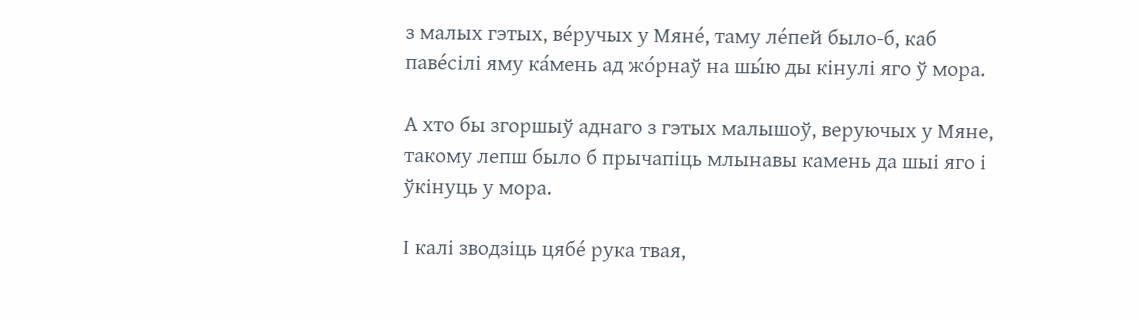з малых гэтых, ве́ручых у Мяне́, таму ле́пей было-б, каб паве́сілі яму ка́мень ад жо́рнаў на шы́ю ды кінулі яго ў мора.

А хто бы згоршыў аднаго з гэтых малышоў, веруючых у Мяне, такому лепш было б прычапіць млынавы камень да шыі яго і ўкінуць у мора.

І калі зводзіць цябе́ рука твая,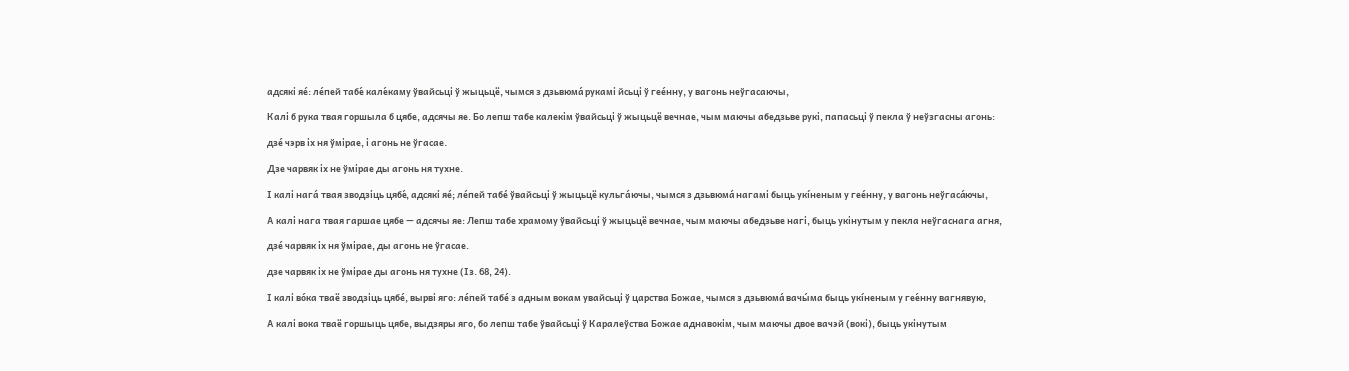адсякі яе́: ле́пей табе́ кале́каму ўвайсьці ў жыцьцё, чымся з дзьвюма́ рукамі йсьці ў гее́нну, у вагонь неўгасаючы,

Калі б рука твая горшыла б цябе, адсячы яе. Бо лепш табе калекім ўвайсьці ў жыцьцё вечнае, чым маючы абедзьве рукі, папасьці ў пекла ў неўзгасны агонь:

дзе́ чэрв іх ня ўмірае, і агонь не ўгасае.

Дзе чарвяк іх не ўмірае ды агонь ня тухне.

І калі нага́ твая зводзіць цябе́, адсякі яе́; ле́пей табе́ ўвайсьці ў жыцьцё кульга́ючы, чымся з дзьвюма́ нагамі быць укíненым у гее́нну, у вагонь неўгаса́ючы,

А калі нага твая гаршае цябе — адсячы яе: Лепш табе храмому ўвайсьці ў жыцьцё вечнае, чым маючы абедзьве нагі, быць укінутым у пекла неўгаснага агня,

дзе́ чарвяк іх ня ўмірае, ды агонь не ўгасае.

дзе чарвяк іх не ўмірае ды агонь ня тухне (Із. 68, 24).

І калі во́ка тваё зводзіць цябе́, вырві яго: ле́пей табе́ з адным вокам увайсьці ў царства Божае, чымся з дзьвюма́ вачы́ма быць укíненым у гее́нну вагнявую,

А калі вока тваё горшыць цябе, выдзяры яго, бо лепш табе ўвайсьці ў Каралеўства Божае аднавокім, чым маючы двое вачэй (вокі), быць укінутым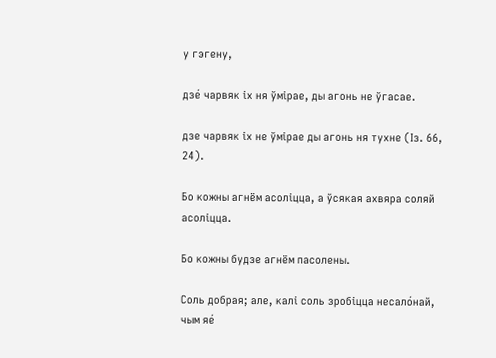у гэгену,

дзе́ чарвяк іх ня ўмірае, ды агонь не ўгасае.

дзе чарвяк іх не ўмірае ды агонь ня тухне (Із. 66, 24).

Бо кожны агнём асоліцца, а ўсякая ахвяра соляй асоліцца.

Бо кожны будзе агнём пасолены.

Соль добрая; але, калі соль зробіцца несало́най, чым яе́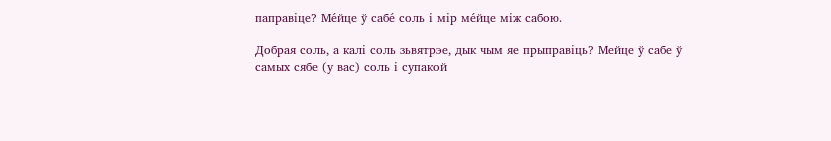паправіце? Ме́йце ў сабе́ соль і мір ме́йце між сабою.

Добрая соль, а калі соль зьвятрэе, дык чым яе прыправіць? Мейце ў сабе ў самых сябе (у вас) соль і супакой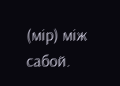(мір) між сабой.